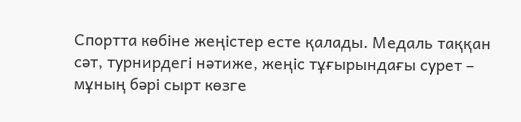Спортта көбіне жеңістер есте қалады. Медаль таққан сәт, турнирдегі нәтиже, жеңіс тұғырындағы сурет – мұның бәрі сырт көзге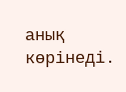анық көрінеді.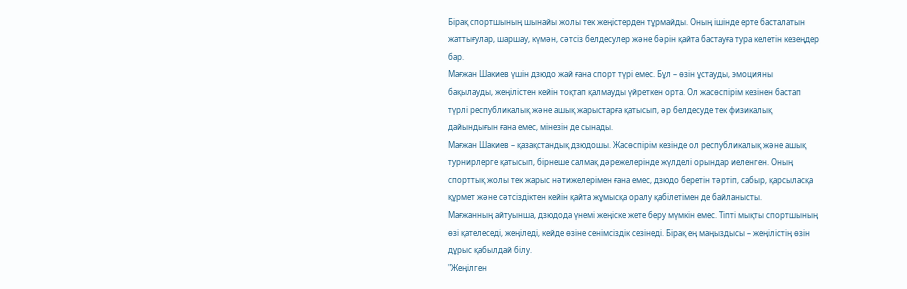Бірақ спортшының шынайы жолы тек жеңістерден тұрмайды. Оның ішінде ерте басталатын жаттығулар, шаршау, күмән, сәтсіз белдесулер және бәрін қайта бастауға тура келетін кезеңдер бар.
Мағжан Шакиев үшін дзюдо жай ғана спорт түрі емес. Бұл – өзін ұстауды, эмоцияны бақылауды, жеңілістен кейін тоқтап қалмауды үйреткен орта. Ол жасөспірім кезінен бастап түрлі республикалық және ашық жарыстарға қатысып, әр белдесуде тек физикалық дайындығын ғана емес, мінезін де сынады.
Мағжан Шакиев – қазақстандық дзюдошы. Жасөспірім кезінде ол республикалық және ашық турнирлерге қатысып, бірнеше салмақ дәрежелерінде жүлделі орындар иеленген. Оның спорттық жолы тек жарыс нәтижелерімен ғана емес, дзюдо беретін тәртіп, сабыр, қарсыласқа құрмет және сәтсіздіктен кейін қайта жұмысқа оралу қабілетімен де байланысты.
Мағжанның айтуынша, дзюдода үнемі жеңіске жете беру мүмкін емес. Тіпті мықты спортшының өзі қателеседі, жеңіледі, кейде өзіне сенімсіздік сезінеді. Бірақ ең маңыздысы – жеңілістің өзін дұрыс қабылдай білу.
"Жеңілген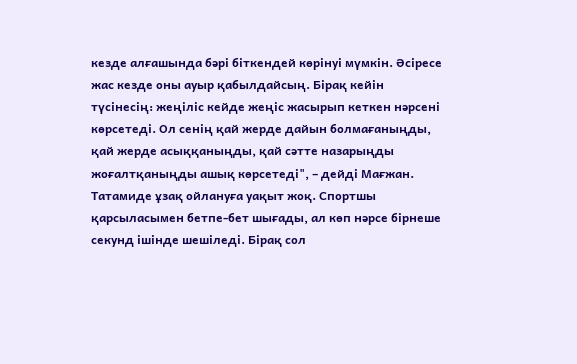кезде алғашында бәрі біткендей көрінуі мүмкін. Әсіресе жас кезде оны ауыр қабылдайсың. Бірақ кейін түсінесің: жеңіліс кейде жеңіс жасырып кеткен нәрсені көрсетеді. Ол сенің қай жерде дайын болмағаныңды, қай жерде асыққаныңды, қай сәтте назарыңды жоғалтқаныңды ашық көрсетеді", – дейді Мағжан.
Татамиде ұзақ ойлануға уақыт жоқ. Спортшы қарсыласымен бетпе-бет шығады, ал көп нәрсе бірнеше секунд ішінде шешіледі. Бірақ сол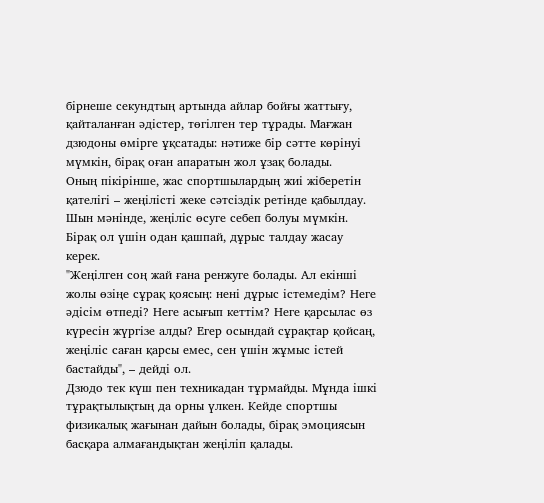бірнеше секундтың артында айлар бойғы жаттығу, қайталанған әдістер, төгілген тер тұрады. Мағжан дзюдоны өмірге ұқсатады: нәтиже бір сәтте көрінуі мүмкін, бірақ оған апаратын жол ұзақ болады.
Оның пікірінше, жас спортшылардың жиі жіберетін қателігі – жеңілісті жеке сәтсіздік ретінде қабылдау. Шын мәнінде, жеңіліс өсуге себеп болуы мүмкін. Бірақ ол үшін одан қашпай, дұрыс талдау жасау керек.
"Жеңілген соң жай ғана ренжуге болады. Ал екінші жолы өзіңе сұрақ қоясың: нені дұрыс істемедім? Неге әдісім өтпеді? Неге асығып кеттім? Неге қарсылас өз күресін жүргізе алды? Егер осындай сұрақтар қойсаң, жеңіліс саған қарсы емес, сен үшін жұмыс істей бастайды", – дейді ол.
Дзюдо тек күш пен техникадан тұрмайды. Мұнда ішкі тұрақтылықтың да орны үлкен. Кейде спортшы физикалық жағынан дайын болады, бірақ эмоциясын басқара алмағандықтан жеңіліп қалады.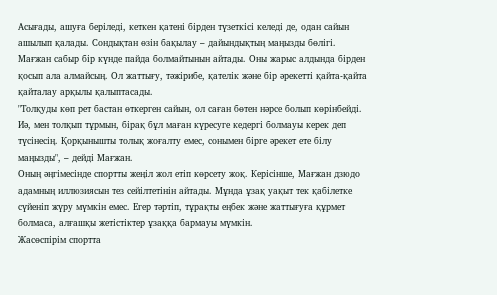Асығады, ашуға беріледі, кеткен қатені бірден түзеткісі келеді де, одан сайын ашылып қалады. Сондықтан өзін бақылау – дайындықтың маңызды бөлігі.
Мағжан сабыр бір күнде пайда болмайтынын айтады. Оны жарыс алдында бірден қосып ала алмайсың. Ол жаттығу, тәжірибе, қателік және бір әрекетті қайта-қайта қайталау арқылы қалыптасады.
"Толқуды көп рет бастан өткерген сайын, ол саған бөтен нәрсе болып көрінбейді. Иә, мен толқып тұрмын, бірақ бұл маған күресуге кедергі болмауы керек деп түсінесің. Қорқынышты толық жоғалту емес, сонымен бірге әрекет ете білу маңызды", – дейді Мағжан.
Оның әңгімесінде спортты жеңіл жол етіп көрсету жоқ. Керісінше, Мағжан дзюдо адамның иллюзиясын тез сейілтетінін айтады. Мұнда ұзақ уақыт тек қабілетке сүйеніп жүру мүмкін емес. Егер тәртіп, тұрақты еңбек және жаттығуға құрмет болмаса, алғашқы жетістіктер ұзаққа бармауы мүмкін.
Жасөспірім спортта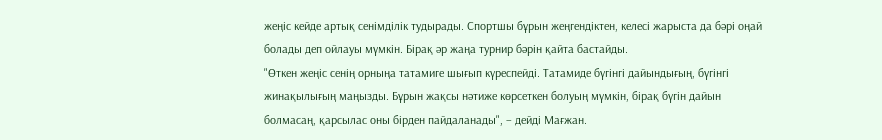жеңіс кейде артық сенімділік тудырады. Спортшы бұрын жеңгендіктен, келесі жарыста да бәрі оңай болады деп ойлауы мүмкін. Бірақ әр жаңа турнир бәрін қайта бастайды.
"Өткен жеңіс сенің орныңа татамиге шығып күреспейді. Татамиде бүгінгі дайындығың, бүгінгі жинақылығың маңызды. Бұрын жақсы нәтиже көрсеткен болуың мүмкін, бірақ бүгін дайын болмасаң, қарсылас оны бірден пайдаланады", – дейді Мағжан.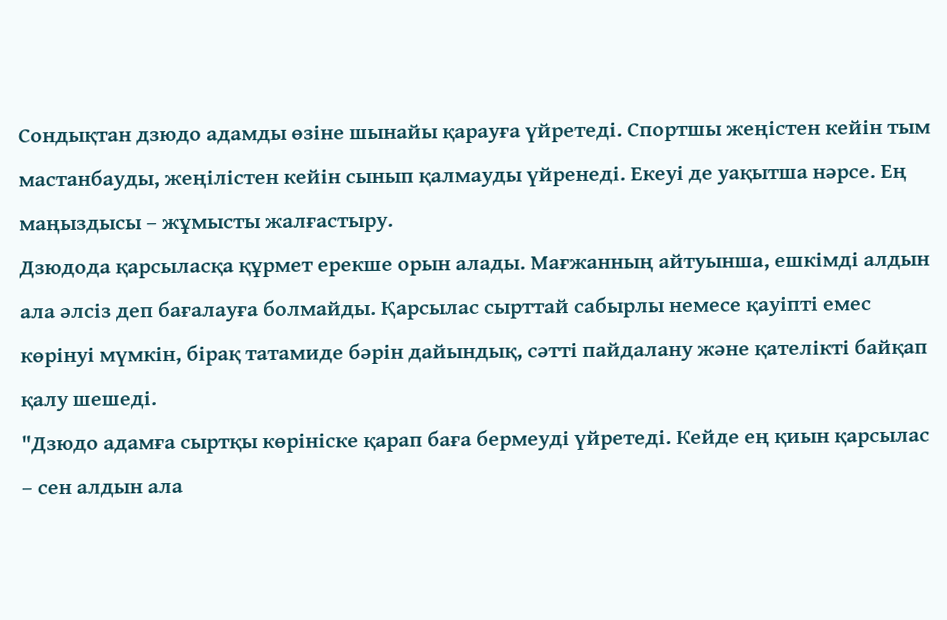Сондықтан дзюдо адамды өзіне шынайы қарауға үйретеді. Спортшы жеңістен кейін тым мастанбауды, жеңілістен кейін сынып қалмауды үйренеді. Екеуі де уақытша нәрсе. Ең маңыздысы – жұмысты жалғастыру.
Дзюдода қарсыласқа құрмет ерекше орын алады. Мағжанның айтуынша, ешкімді алдын ала әлсіз деп бағалауға болмайды. Қарсылас сырттай сабырлы немесе қауіпті емес көрінуі мүмкін, бірақ татамиде бәрін дайындық, сәтті пайдалану және қателікті байқап қалу шешеді.
"Дзюдо адамға сыртқы көрініске қарап баға бермеуді үйретеді. Кейде ең қиын қарсылас – сен алдын ала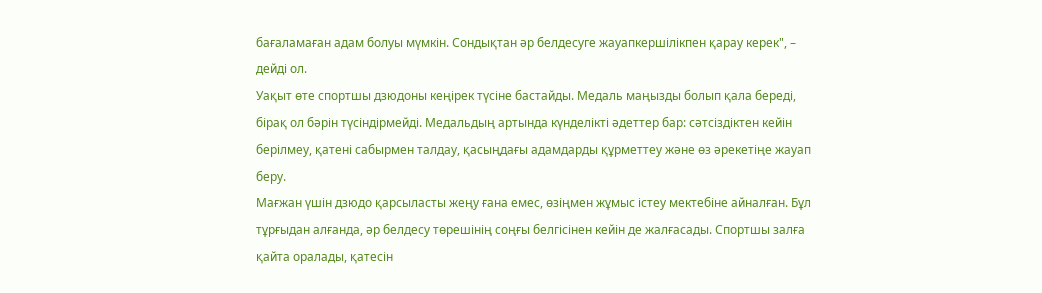бағаламаған адам болуы мүмкін. Сондықтан әр белдесуге жауапкершілікпен қарау керек", – дейді ол.
Уақыт өте спортшы дзюдоны кеңірек түсіне бастайды. Медаль маңызды болып қала береді, бірақ ол бәрін түсіндірмейді. Медальдың артында күнделікті әдеттер бар: сәтсіздіктен кейін берілмеу, қатені сабырмен талдау, қасыңдағы адамдарды құрметтеу және өз әрекетіңе жауап беру.
Мағжан үшін дзюдо қарсыласты жеңу ғана емес, өзіңмен жұмыс істеу мектебіне айналған. Бұл тұрғыдан алғанда, әр белдесу төрешінің соңғы белгісінен кейін де жалғасады. Спортшы залға қайта оралады, қатесін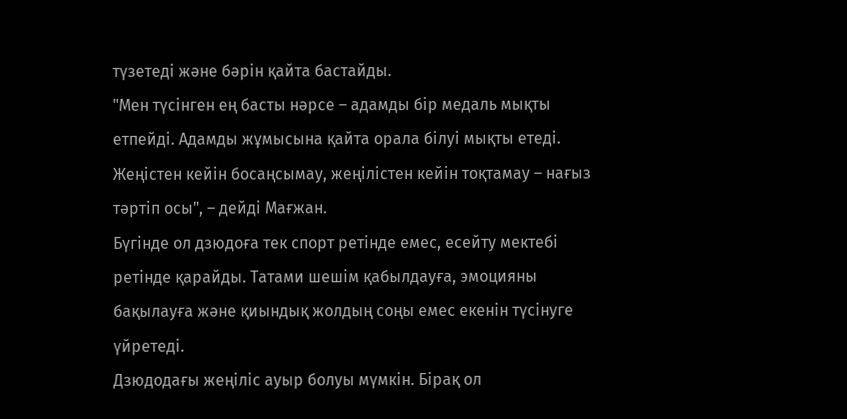түзетеді және бәрін қайта бастайды.
"Мен түсінген ең басты нәрсе – адамды бір медаль мықты етпейді. Адамды жұмысына қайта орала білуі мықты етеді. Жеңістен кейін босаңсымау, жеңілістен кейін тоқтамау – нағыз тәртіп осы", – дейді Мағжан.
Бүгінде ол дзюдоға тек спорт ретінде емес, есейту мектебі ретінде қарайды. Татами шешім қабылдауға, эмоцияны бақылауға және қиындық жолдың соңы емес екенін түсінуге үйретеді.
Дзюдодағы жеңіліс ауыр болуы мүмкін. Бірақ ол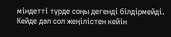міндетті түрде соңы дегенді білдірмейді. Кейде дәл сол жеңілістен кейін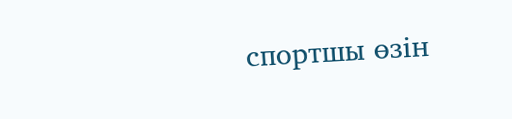спортшы өзін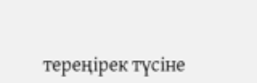тереңірек түсіне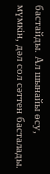бастайды. Ал шынайы өсу, мүмкін, дәл сол сәттен басталады.